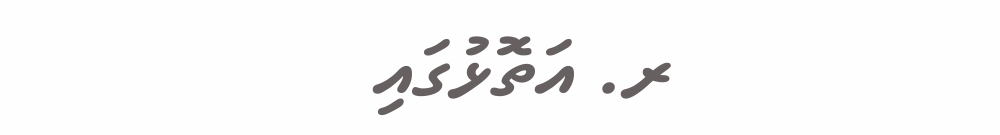ރ. އަތޮޅުގައި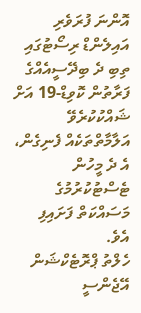އޮންނަ ފުރަވެރި އައިލެންޑް ރިސޯޓުގައި ތިބި ދެ ބިދޭސީއެއްގެ ފަރާތުން ކޮވިޑް-19 އަށް ޝައްކުކުރެވޭ އަލާމާތްތަކެއް ފެނިގެން، އެ ދެ މީހުން ޓެސްޓުކުރުމުގެ މަސައްކަތް ފަށައިފި އެވެ.
ހެލްތު ޕްރޮޓެކްޝަން އޭޖެންސީ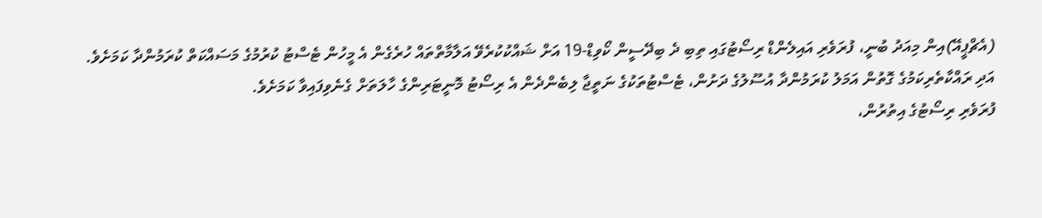(އެޗްޕީއޭ)އިން މިއަދު ބުނީ، ފުރަވެރި އައިލެންޑް ރިސޯޓުގައި ތިބި ދެ ބިދޭސީން ކޯވިޑް-19 އަށް ޝައްކުކުރެވޭ އަލާމާތްތައް ހުރެގެން އެ މީހުން ޓެސްޓު ކުރުމުގެ މަސައްކަތް ކުރަމުންދާ ކަމަށެވެ.
އަދި ރައްކާތެރިކަމުގެ ގޮތުން އަމަލު ކުރަމުންދާ އުސޫލުގެ ދަށުން، ޓެސްޓުތަކުގެ ނަތީޖާ ލިބެންދެން އެ ރިސޯޓު މޮނީޓަރިންގެ ހާލަތަށް ގެނެވިފައިވާ ކަމަށެވެ.
ފުރަވެރި ރިސޯޓުގެ އިތުރުން،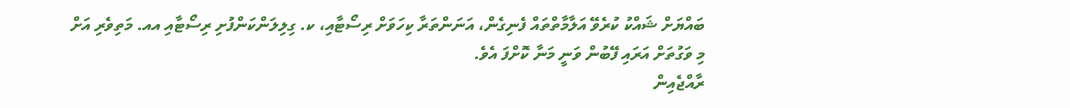ބައްޔަށް ޝައްކު ކުރެވޭ އަލާމާތްތައް ފެނިގެން، އަނަންތަރާ ކިހަވަށް ރިސޯޓާއި، ކ. ގިލިލަންކަންފުށި ރިސޯޓާއި އއ. މަތިވެރި އަށް މި ވަގުތަށް އަރައި ފޭބުން ވަނީ މަނާ ކޮށްފަ އެވެ.
ރާއްޖެއިން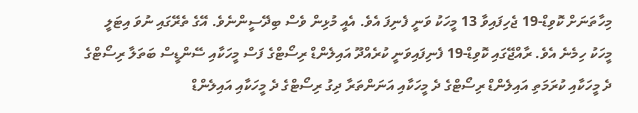މިހާތަނަށް ކޮވިޑް-19 ޖެހިފައިވާ 13 މީހަކު ވަނީ ފެނިފަ އެވެ. އެއީ މުޅިން ވެސް ބިދޭސީންނެވެ. އޭގެ ތެރޭގައި ނުވަ އިޓަލީ މީހަކު ހިމެނެ އެވެ. ރާއްޖޭގައި ކޮވިޑް-19 ފެނިފައިވަނީ ކުރެއްދޫ އައިލެންޑް ރިސޯޓްގެ ފަސް މީހަކާއި ސޭންޑީސް ބަތަލާ ރިސޯޓްގެ ދެ މީހަކާއި ކުރަމަތި އައިލެންޑް ރިސޯޓްގެ ދެ މީހަކާއި އަނަންތަރާ ދިގު ރިސޯޓްގެ ދެ މީހަކާއި އައިލެންޑް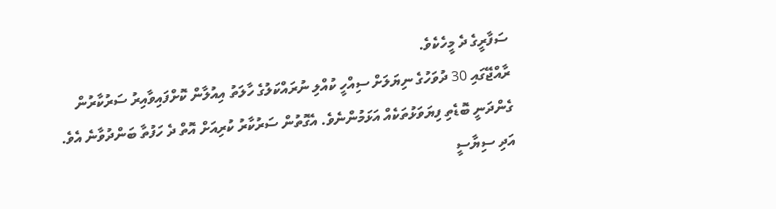ސަފާރީގެ ދެ މީހެކެވެ.
ރާއްޖޭގައި 30 ދުވަހުގެ ނިޔަލަށް ސިއްހީ ކުއްލި ނުރައްކަލުގެ ހާލަތު އިއުލާން ކޮށްފައިވާއިރު ސަރުކާރުން ގެންދަނީ ބޮޑެތި ފިޔަވަޅުތަކެއް އަޅަމުންނެވެ. އެގޮތުން ސަރުކާރު ކުރިއަށް އޮތް ދެ ހަފުތާ ބަންދުވާނެ އެވެ. އަދި ސިޔާސީ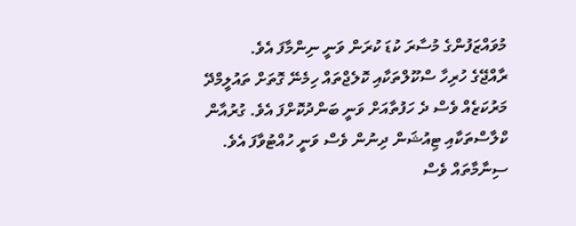މުވައްޒަފުންގެ މުސާރަ ކުޑަ ކުރަން ވަނީ ނިންމާފަ އެވެ.
ރާއްޖޭގެ ހުރިހާ ސްކޫލްތަކާއި ކޮލެޖްތައް ހިމެނޭ ގޮތަށް ތައުލީމްދޭ މަރުކަޒެއް ވެސް ދެ ހަފުތާއަށް ވަނީ ބަންދުކޮށްފަ އެވެ. ގުރުއާން ކްލާސްތަކާއި ޓިއުޝަން ދިނުން ވެސް ވަނީ ހުއްޓުވާފަ އެވެ. ސިނާމާތައް ވެސް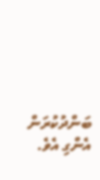ބަންދުކުރަން އެންގި އެވެ.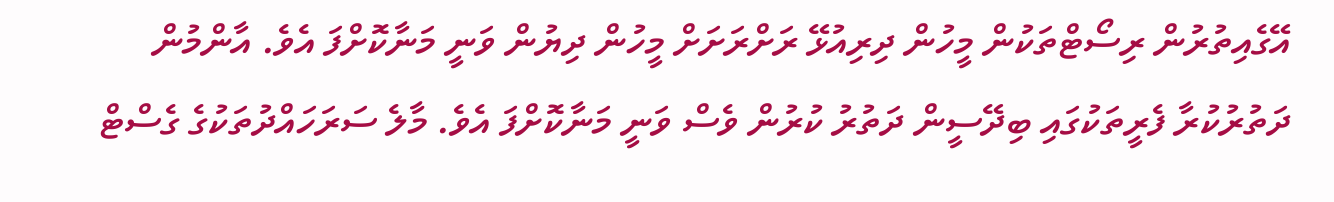އޭގެއިތުރުން ރިސޯޓްތަކުން މީހުން ދިރިއުޅޭ ރަށްރަށަށް މީހުން ދިޔުން ވަނީ މަނާކޮށްފަ އެވެ. އާންމުން ދަތުރުކުރާ ފެރީތަކުގައި ބިދޭސީން ދަތުރު ކުރުން ވެސް ވަނީ މަނާކޮށްފަ އެވެ. މާލެ ސަރަހައްދުތަކުގެ ގެސްޓް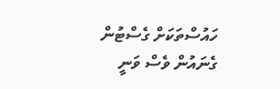ހައުސްތަކަށް ގެސްޓުން ގެނައުން ވެސް ވަނީ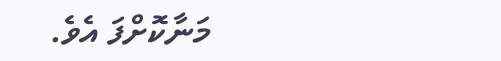މަނާކޮށްފަ އެވެ.